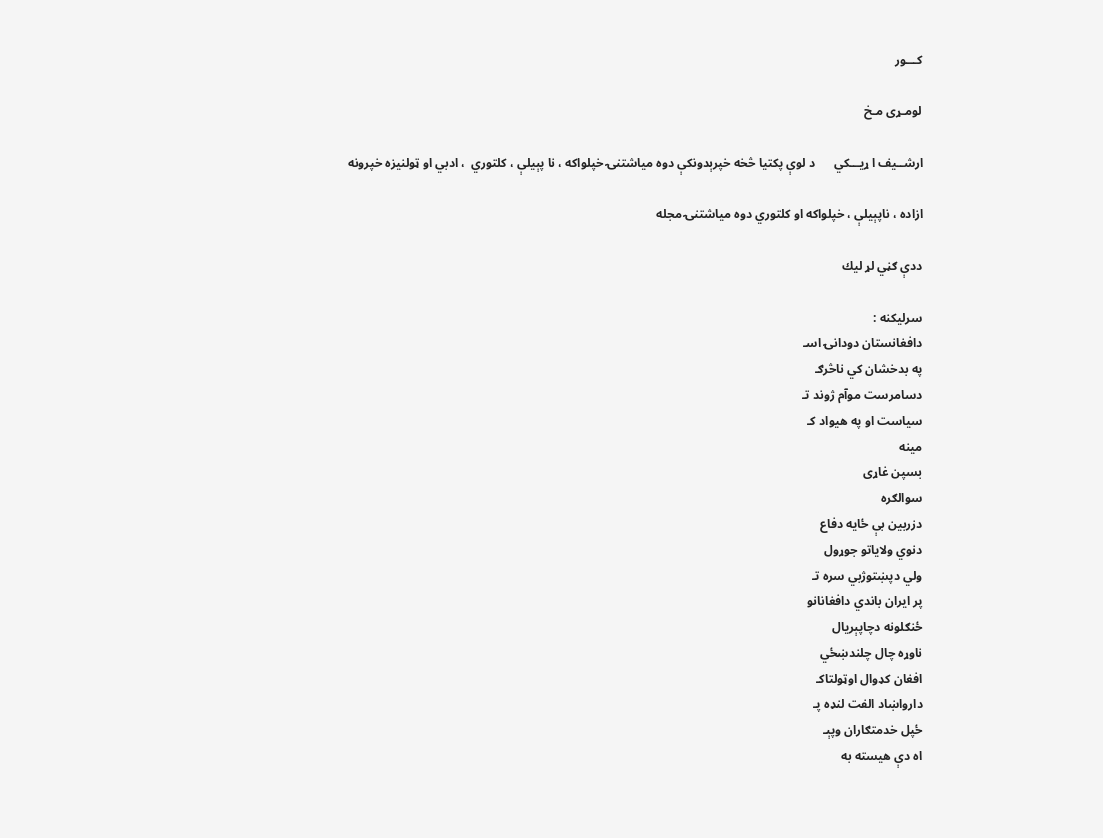کـــور

لومـړی مـخ

ارشــيف ا ړيـــکي      د لوې پکتيا څخه خپرېدونکې دوه مياشتنۍ خپلواکه ، نا پېيلې ، کلتوري  ، ادبي او ټولنيزه خپرونه

ازاده ، ناپېيلې ، خپلواکه او کلتوري دوه مياشتنۍ مجله

ددې ګڼي لړ ليك

سرليکنه :
دافغانستان دودانۍ اسـ
په بدخشان کي ناڅرګـ
دسامرست موآم ژوند تـ
سياست او په هيواد کـ
مينه
بسپن غاړی
سوالګره
دزربين بې ځايه دفاع
دنوي ولاياتو جوړول
ولي دپښتوژبي سره تـ
پر ايران باندي دافغانانو
ځنګلونه دچاپېريال
ناوړه چال چلندښځي
افغان کډوال اوټولتاکـ
دارواښاد الفت لنډه پـ
ځپل خدمتګاران وپېـ
اه دې هيسته به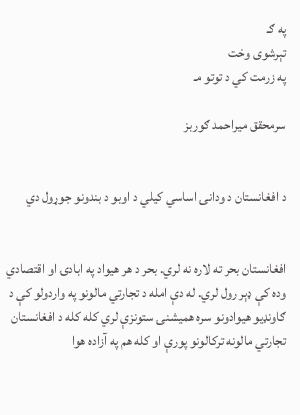په ګـ
تېرشوی وخت
په زرمت کي د توتو مـ

سرمحقق ميراحمد ګوربز


د افغانستان د ودانۍ اساسي کيلي د اوبو د بندونو جوړول دي


افغانستان بحر ته لاره نه لري. بحر د هر هيواد په ابادۍ او اقتصادي وده کې ډېر رول لري. له دې امله د تجارتي مالونو په واردولو کې د ګاونډيو هيوادونو سره هميشنۍ ستونزې لري کله کله د افغانستان تجارتي مالونه ترکالونو پورې او کله هم په آزاده هوا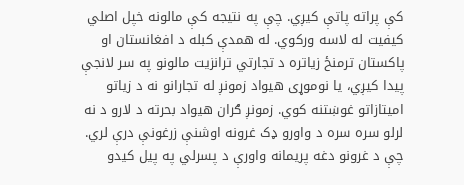کې پراته پاتې کيږي. چې په نتيجه کې مالونه خپل اصلي کيفيت له لاسه ورکوي. له همدې کبله د افغانستان او پاکستان ترمنځ زياتره د تجارتي ترانزيت مالونو په سر لانجې پيدا کيږي، يا نوموړى هيواد زمونږ له تجارانو نه د زياتو اميتازاتو غوښتنه کوي. زمونږ ګران هيواد بحرته د لارو د نه لرلو سره سره د واورو ډک غرونه اوشنې زرغونې درې لري. چې د غرونو دغه پريمانه واورې د پسرلي په پيل کيدو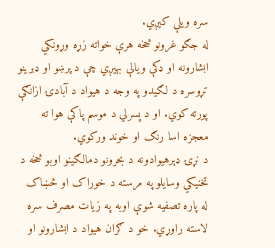سره ويلې کيږي.
له جګو غرونو څخه هرې خواته زړه وړونکي ابشارونه او ډکې ويالې بهيږي چې د پرښو او ډبرينو تړوسره د لګيدو په وجه د هيواد د آبادۍ ازانګې پورته کوي. او د پسرلي د موسم پاکې هوا ته معجزه اسا رنګ او خوند ورکوي.
د نړۍ ډېرهيوادونه د بحرونو دمالګينو اوبو څخه د تخنيکي وسايلو په مرسته د خوراک او څښاک له پاره تصفيه شوې اوبه په زيات مصرف سره لاسته راوړي. خو د ګران هيواد د ابشارونو او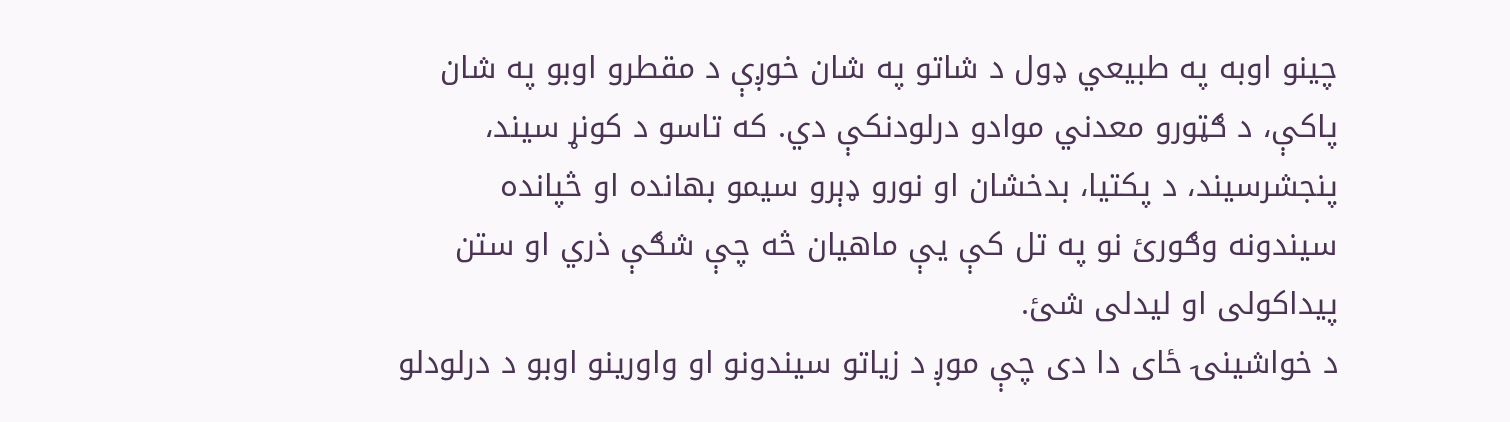چينو اوبه په طبيعي ډول د شاتو په شان خوږې د مقطرو اوبو په شان پاکې، د ګټورو معدني موادو درلودنکې دي. که تاسو د کونړ سيند، پنجشرسيند، د پکتيا، بدخشان او نورو ډېرو سيمو بهانده او څپانده سيندونه وګورئ نو په تل کې يې ماهيان څه چې شګې ذري او ستن پيداکولى او ليدلى شئ.
د خواشينۍ ځاى دا دى چې موږ د زياتو سيندونو او واورينو اوبو د درلودلو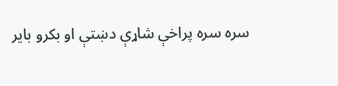سره سره پراخې شاړې دښتې او بکرو باير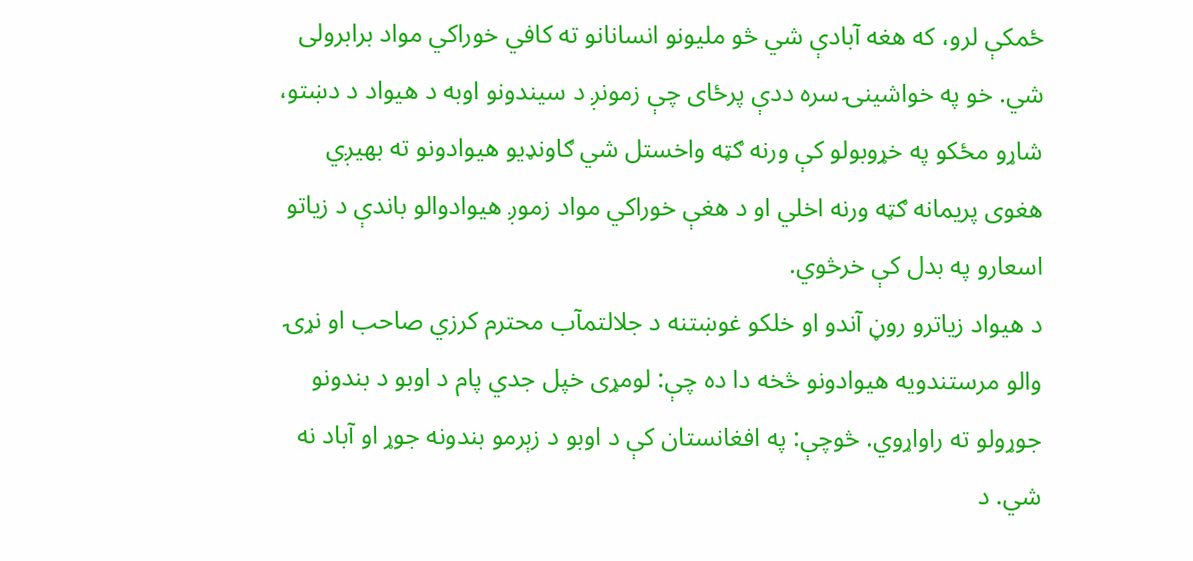ځمکې لرو، که هغه آبادې شي څو مليونو انسانانو ته کافي خوراکي مواد برابرولى شي. خو په خواشينۍ سره ددې پرځاى چې زمونږ د سيندونو اوبه د هيواد د دښتو، شاړو مځکو په خړوبولو کې ورنه ګټه واخستل شي ګاونډيو هيوادونو ته بهيږي هغوى پريمانه ګټه ورنه اخلي او د هغې خوراکي مواد زموږ هيوادوالو باندې د زياتو اسعارو په بدل کې خرڅوي.
د هيواد زياترو روڼ آندو او خلکو غوښتنه د جلالتمآب محترم کرزي صاحب او نړۍ والو مرستندويه هيوادونو څخه دا ده چې: لومړى خپل جدي پام د اوبو د بندونو جوړولو ته راواړوي. څوچې: په افغانستان کې د اوبو د زېرمو بندونه جوړ او آباد نه شي. د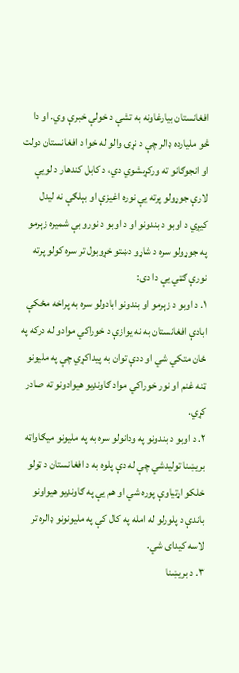افغانستان بيارغاونه به تشې د خولې خبرې وي. او دا څو مليارده ډالر چې د نړۍ والو له خوا د افغانستان دولت او انجوګانو ته ورکړىشوي دي، د کابل کندهار د لويې لارې جوړولو پرته يې نوره اغيزې او بېلګې نه ليدل کيږي د اوبو د بندونو او د اوبو د نورو بې شميره زېرمو په جوړولو سره د شاړو دښتو خړوبول تر سره کولو پرته نورې ګټي يې دا دى:
١. د اوبو د زېرمو او بندونو ابادولو سره به پراخه مځکې ابادې افغانستان به نه يوازې د خوراکي موادو له درکه په ځان متکي شي او ددې توان به پيداکړي چې په مليونو ټنه غنم او نور خوراکي مواد ګاونډيو هيوادونو ته صادر کړي.
٢. د اوبو د بندونو په ودانولو سره به په مليونو ميګاواټه بريښنا توليدشي چې له دې پلوه به د افغانستان د ټولو خلکو اړتياوې پوره شي او هم يې په ګاونډيو هيواونو باندې د پلورلو له امله په کال کې په مليونونو ډالره تر لاسه کيداى شي.
٣. د بريښنا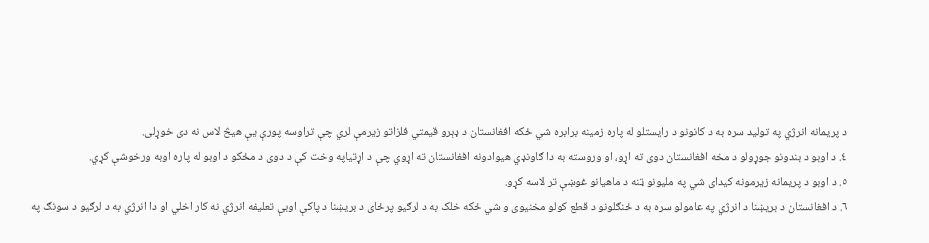د پريمانه انرژي په توليد سره به د کانونو د رايستلو له پاره زمينه برابره شي ځکه افغانستان د ډېرو قيمتي فلزاتو زيرمې لري چې تراوسه پورې يې هيڅ لاس نه دى خوړلى.
٤. د اوبو د بندونو جوړولو د مخه افغانستان دوى ته اړو، او وروسته به دا ګاونډي هيوادونه افغانستان ته اړوي چې د اړتياپه وخت کې د دوى د مځکو د اوبو له پاره اوبه ورخوشې کړي.
٥. د اوبو د پريمانه زيرمونه کيداى شي په مليونو ټنه د ماهيانو غوښې تر لاسه کړو.
٦. د افغانستان د بريښنا د انرژي په عامولو سره به د ځنګلونو د قطع کولو مخنيوى و شي ځکه خلک به د لرګيو پرځاى د بريښنا د پاکې اوبې تعليفه انرژي نه کار اخلي او دا انرژي به د لرګيو د سونګ په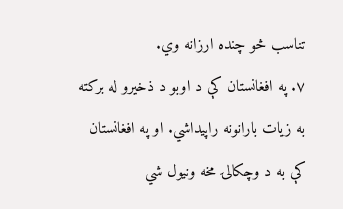تناسب څو چنده ارزانه وي.
٧. په افغانستان کې د اوبو د ذخيرو له برکته به زيات بارانونه راپيداشي. او په افغانستان کې به د وچکالۍ مخه ونيول شي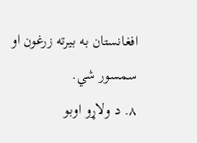افغانستان به بيرته زرغون او سمسور شي.
٨. د ولاړو اوبو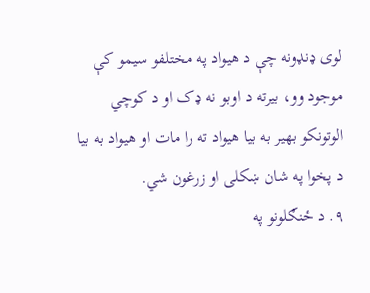لوى ډنډونه چې د هيواد په مختلفو سيمو کې موجود وو، بيرته د اوبو نه ډک او د کوچي الوتونکو بهير به بيا هيواد ته را مات او هيواد به بيا د پخوا په شان ښکلى او زرغون شي.
٩. د ځنګلونو په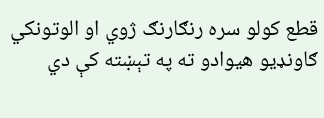قطع کولو سره رنګارنګ ژوي او الوتونکي ګاونډيو هيوادو ته په تېښته کې دي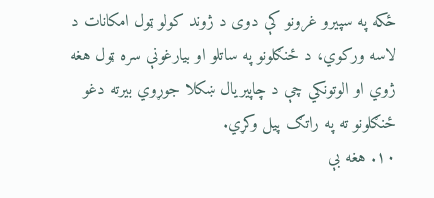ځکه په سپيرو غرونو کې دوى د ژوند کولو ټول امکانات د لاسه ورکوي، د ځنګلونو په ساتلو او بيارغونې سره ټول هغه ژوي او الوتونکي چې د چاپيريال ښکلا جوړوي بيرته دغو ځنګلونو ته په راتګ پيل وکړي.
١٠. هغه بې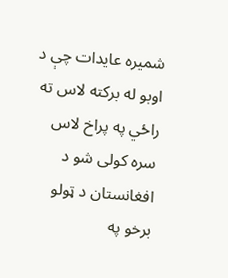شميره عايدات چې د اوبو له برکته لاس ته راځي په پراخ لاس سره کولى شو د افغانستان د ټولو برخو په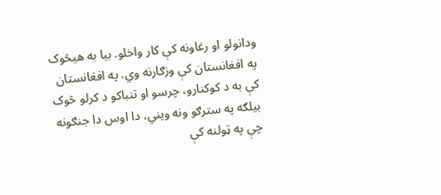ودانولو او رغاونه کې کار واخلو. بيا به هيڅوک په افغانستان کې وزګارنه وي. په افغانستان کې به د کوکنارو، چرسو او تنباکو د کرلو څوک بيلګه په سترګو ونه ويني، دا اوس دا جنګونه چې په ټولنه کې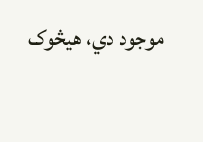موجود دي، هيڅوک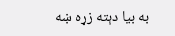به بيا دېته زړه ښه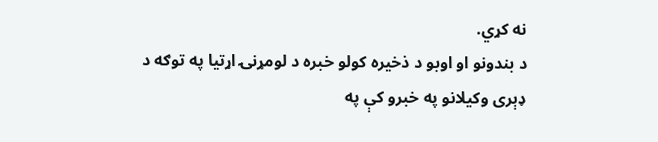نه کړي.
د بندونو او اوبو د ذخيره کولو خبره د لومړنۍ اړتيا په توګه د ډېرى وکيلانو په خبرو کې په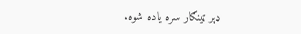ډېر ټينګار سره ياده شوه.